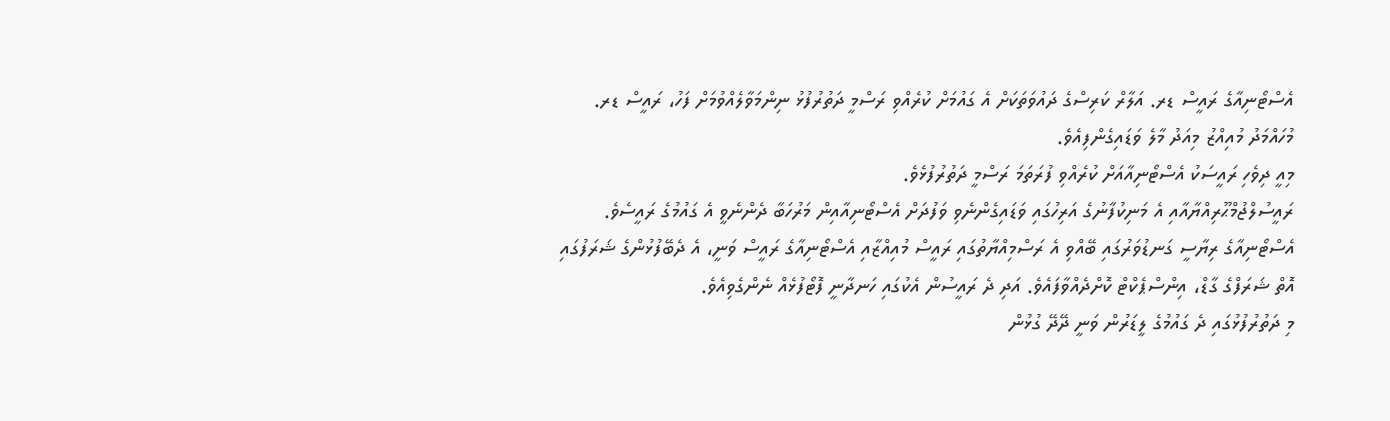އެސްޓޯނިއާގެ ރައީސް ޑރ. އަލާރް ކަރިސްގެ ދައުވަތަކަށް އެ ގައުމަށް ކުރެއްވި ރަސްމީ ދަތުރުފުޅު ނިންމަވާލެއްވުމަށް ފަހު، ރައީސް ޑރ. މުހައްމަދު މުއިއްޒު މިއަދު މާލެ ވަޑައިގެންފިއެވެ.
މިއީ ދިވެހި ރައީސަކު އެސްޓޯނިއާއަށް ކުރެއްވި ފުރަތަމަ ރަސްމީ ދަތުރުފުޅެވެ.
ރައީސުލްޖުމްޙޫރިއްޔާއާއި އެ މަނިކުފާނުގެ އަރިހުގައި ވަޑައިގެންނެވި ވަފުދަށް އެސްޓޯނިއާއިން މަރުހަބާ ދެންނެވީ އެ ގައުމުގެ ރައީސެވެ. އެސްޓޯނިއާގެ ރިޔާސީ ގަނޑުވަރުގައި ބޭއްވި އެ ރަސްމިއްޔާތުގައި ރައީސް މުއިއްޒާއި އެސްޓޯނިއާގެ ރައީސް ވަނީ، އެ ދެބޭފުޅުންގެ ޝަރަފުގައި އޮތް ޝަރަފްގެ ގާޑް، އިންސްޕެކްޓް ކޮށްދެއްވާފައެވެ. އަދި ދެ ރައީސުން އެކުގައި ހަނދާނީ ފޮޓޯފުޅެއް ނެންގެވިއެވެ.
މި ދަތުރުފުޅުގައި ދެ ގައުމުގެ ލީޑަރުން ވަނީ ދޭދޭ ގުޅުން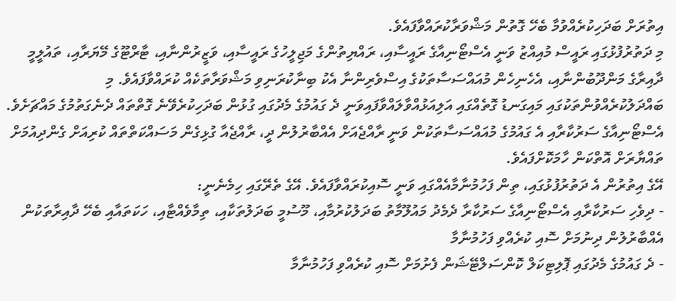އިތުރަށް ބަދަހިކުރެއްވުމާ ބެހޭ ގޮތުން މަޝްވަރާކުރައްވާފައެވެ.
މި ދަތުރުފުޅުގައި ރައީސް މުއިއްޒު ވަނީ އެސްޓޯނިއާގެ ރައީސާއި، ރައްޔިތުންގެ މަޖިލީހުގެ ރައީސާއި، ވަޒީރުންނާއި، ޓާރްޓޫގެ މޭޔަރާއި، ތައުލީމީ ދާއިރާގެ މަންދޫބުންނާއި، އެހެނިހެން މުއައްސަސާތަކުގެ އިސްވެރިންނާ އެކު ބިނާކުރަނިވި މަޝްވަރާތަކެއް ކުރައްވާފައެވެ. މި ބައްދަލުކުރެއްވުންތަކުގައި މައިގަނޑު ގޮތެއްގައި އަލިއަޅުއްވާލައްވާފައިވަނީ ދެ ގައުމުގެ މެދުގައި ގުޅުން ބަދަހިކުރެވޭނެ ގޮތްތައް ދެނެގަތުމުގެ މައްޗަށެވެ.
އެސްޓޯނިއާގެ ސަރުކާރާއި އެ ގައުމުގެ މުއައްސަސާތަކުން ވަނީ ރާއްޖެއަށް އެއްބާރުލުން ދީ، ރާއްޖެއާ ގުޅިގެން މަސައްކަތްތައް ކުރިއަށް ގެންދިއުމަށް ތައްޔާރަށް އޮތްކަން ހާމަކޮށްފައެވެ.
އޭގެ އިތުރުން އެ ދަތުރުފުޅުގައި، ތިން ފަހުމުނާމާއެއްގައި ވަނީ ސޮއިކުރައްވާފައެވެ. އޭގެ ތެރޭގައި ހިމެނެނީ:
- ދިވެހި ސަރުކާރާއި އެސްޓޯނިއާގެ ސަރުކާރާ ދެމެދު މައުލޫމާތު ބަދަލުކުރުމާއި، މޫސުމީ ބަދަލުތަކާއި، ތިމާވެއްޓާއި، ހަކަތައާއި ބެހޭ ދާއިރާތަކުން އެއްބާރުލުން ދިނުމަށް ސޮއި ކުރެއްވި ފަހުމުނާމާ
- ދެ ގައުމުގެ މެދުގައި ޕޮލިޓިކަލް ކޮންސަލްޓޭޝަން ފެށުމަށް ސޮއި ކުރެއްވި ފަހުމުނާމާ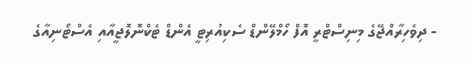- ދިވެހިރާއްޖޭގެ މިނިސްޓްރީ އޮފް ހޯމްލޭންޑް ސެކިއުރިޓީ އެންޑް ޓެކްނޮލޮޖީއާއި އެސްޓޯނިއާގެ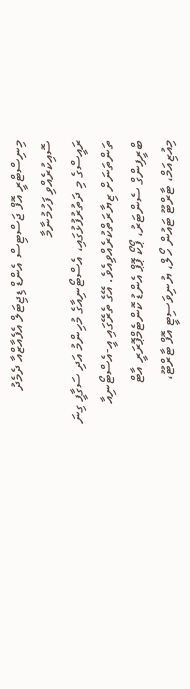މިނިސްޓްރީ އޮފް ޖަސްޓިސް އެންޑް ޑިޖިޓަލް އެފެއާޒްއާ ދެމެދު ސޮއިކުރެއްވި ފަހުމުނާމާ
ރައީސްގެ މި ދަތުރުފުޅުގައި، އެސްޓޯނިއާގެ މުހިންމު އަދި ސަގާފީ ގިނަ ތަންތަނަށް ޒިޔާރަތްކުރެއްވިއެވެ. އޭގެ ތެރޭގައި އީ-އެސްޓޯނިއާ ބްރީފިންގް ސެންޓަރު، ޕޯކޯ ޕޮޕް އެންޑު ކޮންޓެމްޕޮރަރީ އާޓް މިއުޒިއަމް، ޓާރްޓޫ ޓައުން ހޯލް، ޔުނިވަސިޓީ އޮފް ޓާރްޓޫ،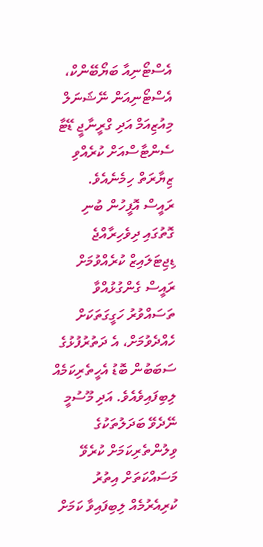އެސްޓޯނިއާ ބަޔޯބޭންކް، އެސްޓޯނިއަން ނޭޝަނަލް މިއުޒިއަމް އަދި ގްރީނާޖީ ޑޭޓާ ސެންޓާސްއަށް ކުރެއްވި ޒިޔާރަތް ހިމެނެއެވެ.
ރައީސް އޮފީހުން ބުނި ގޮތުގައި ދިވެހިރާއްޖެ ޑިޖިޓަލައިޒް ކުރެއްވުމަށް ރައީސް ގެންގުޅުއްވާ ތަސައްވުރު ހަގީގަތަކަށް ހެއްދެވުމަށް، އެ ދަތުރުފުޅުގެ ސަބަބުން ބޮޑު އެހީތެރިކަމެއް ލިބިފައިވެއެވެ. އަދި މޫސުމީ ނޭދެވޭ ބަދަލުތަކުގެ ވިލުންތެރިކަމަށް ކުރެވޭ މަސައްކަތަށް އިތުރު ކުރިއެރުމެއް ލިބިފައިވާ ކަމަށް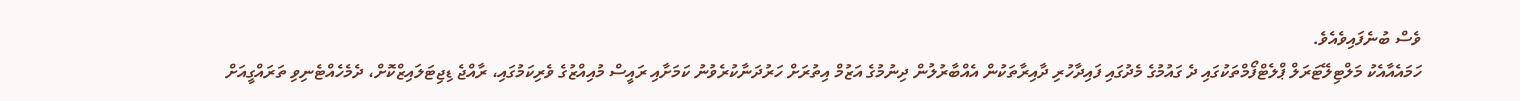ވެސް ބުނެފައިވެއެވެ.
ހަމައެއާއެކު މަލްޓިލޭޓަރަލް ޕްލެޓްފޯމްތަކުގައި ދެ ގައުމުގެ މެދުގައި ފައިދާހުރި ދާއިރާތަކުން އެއްބާރުލުން ދިނުމުގެ އަޒުމް އިތުރަށް ހަރުދަނާކުރެވުނު ކަމަށާއި ރައީސް މުއިއްޒުގެ ވެރިކަމުގައި، ރާއްޖެ ޑިޖިޓަލައިޒްކޮށް، ދެމެހެއްޓެނިވި ތަރައްގީއަށް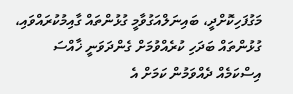މަގުފަހިކޮށްދީ، ބައިނަލްއަގުވާމީ ގުޅުންތައް ގާއިމުކުރައްވައި، ގުޅުންތައް ބަދަހި ކުރެއްވުމަށް ގެންދަވަނީ ޚާއްސަ އިސްކަމެއް ދެއްވަމުން ކަމަށް އެ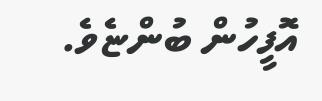އޮފީހުން ބުންޏެވެ.